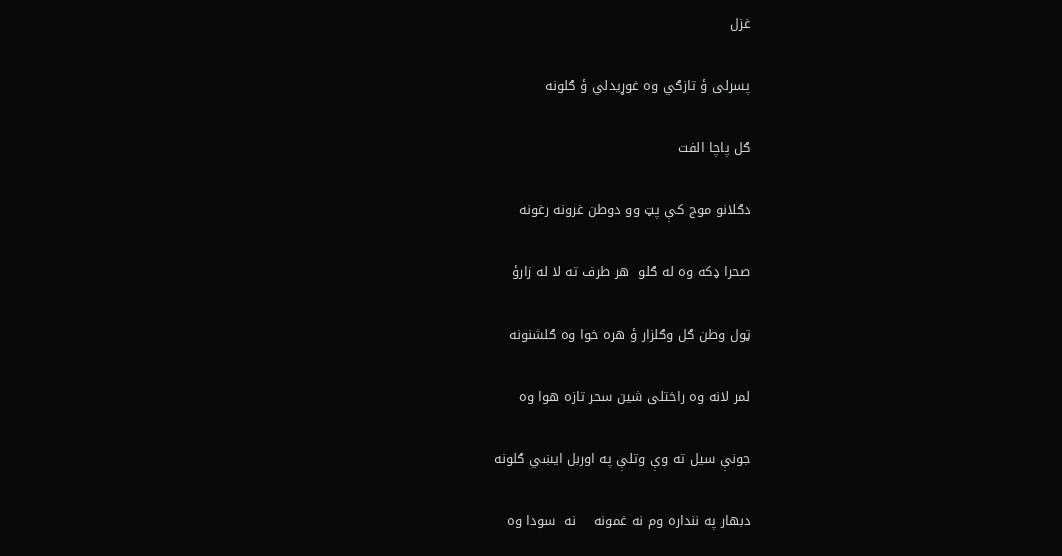غزل

پسرلی ؤ تازګي وه غوړیدلي ؤ ګلونه

ګل پاچا الفت

دګلانو موج کې پټ وو دوطن غرونه رغونه

صحرا ډکه وه له ګلو  هر طرف ته لا له زارؤ

ټول وطن ګل وګلزار ؤ هره خوا وه ګلشنونه

لمر لانه وه راختلی شین سحر تازه هوا وه

جونې سیل ته وې وتلې په اوربل ایښي ګلونه

دبهار په ننداره وم نه غمونه    نه  سودا وه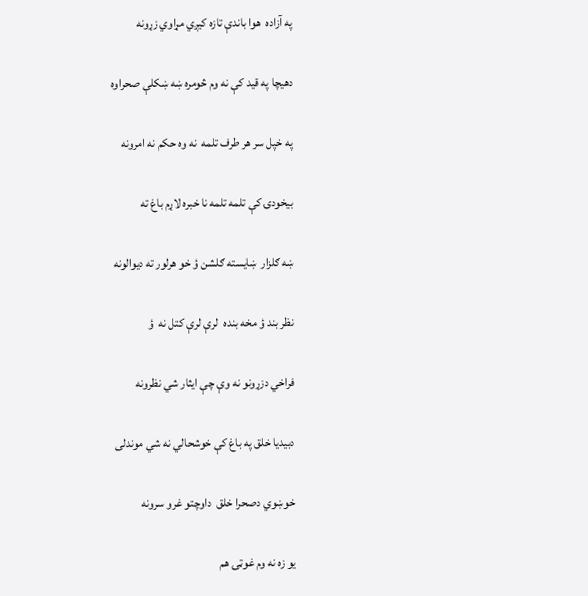په آزاده  هوا باندې تازه کیږي مړاوي زړونه

دهیچا په قید کې نه وم څومره ښه ښکلې صحراوه

په خپل سر هر طرف تلمه  نه وه حکم نه امرونه

بیخودۍ کې تلمه تلمه نا خبره لاړم باغ ته

ښه ګلزار  ښایسته ګلشن ؤ خو هرلور ته دیوالونه

نظر بند ؤ مخه بنده  لرې لرې کتل نه  ؤ

فراخي دزړونو نه وې چې ایثار شي نظرونه

دبیدیا خلق په باغ کې خوشحالي نه شي موندلی

خوښوي دصحرا خلق  داوچتو غرو سرونه

یو زه نه وم غوټۍ هم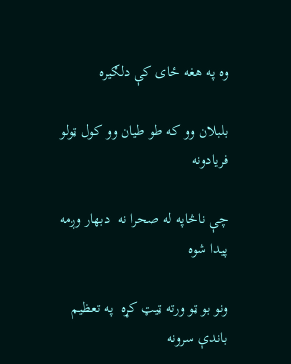وه په هغه ځای کې دلګیره

بلبلان وو که طو طیان وو کول ټولو فریادونه

چې ناڅاپه له صحرا نه  دبهار وږمه پیدا شوه

ونو بو ټو ورته ټيټ کړه  په تعظیم باندې سرونه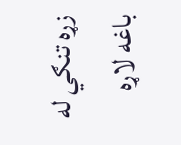زړه تنګي له باغه لاړه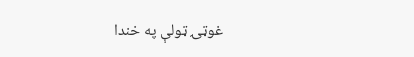غوټۍ ټولې په خندا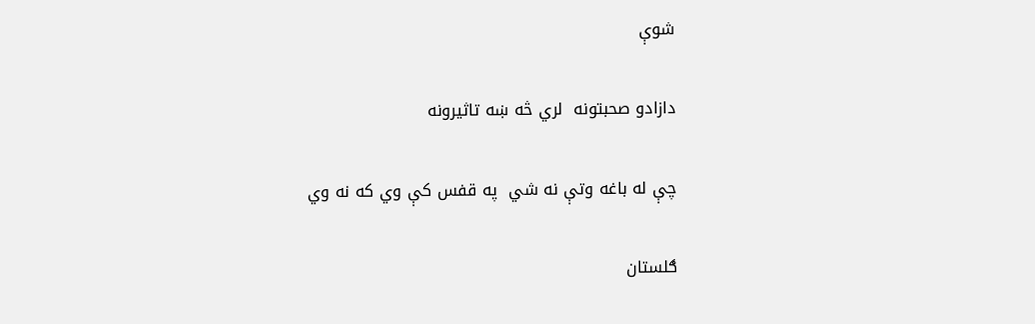شوې

دازادو صحبتونه  لري څه ښه تاثیرونه

چې له باغه وتې نه شي  په قفس کې وي که نه وي

ګلستان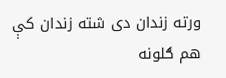ورته زندان دی شته زندان کې  هم ګلونه